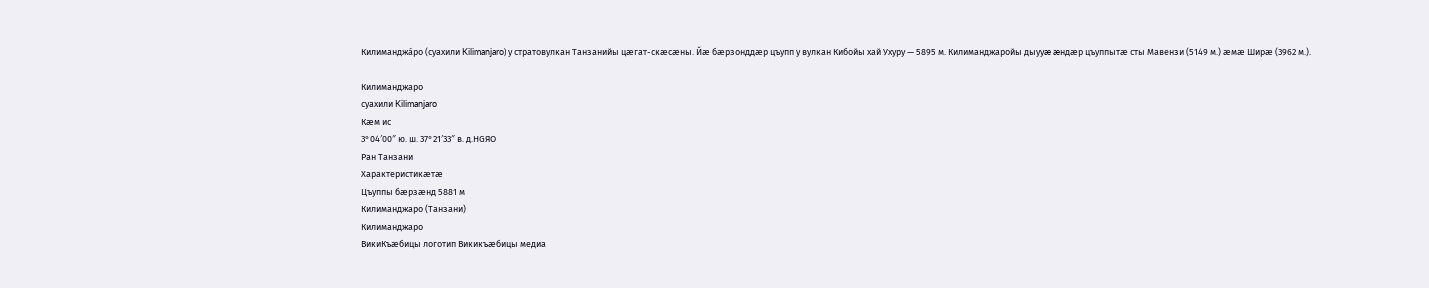Килиманджа́ро (суахили Kilimanjaro) у стратовулкан Танзанийы цæгат-скæсæны. Йæ бæрзонддæр цъупп у вулкан Кибойы хай Ухуру — 5895 м. Килиманджаройы дыууæ æндæр цъуппытæ сты Мавензи (5149 м.) æмæ Ширæ (3962 м.).

Килиманджаро
суахили Kilimanjaro
Кæм ис
3°04′00″ ю. ш. 37°21′33″ в. д.HGЯO
Ран Танзани
Характеристикæтæ
Цъуппы бæрзæнд 5881 м
Килиманджаро (Танзани)
Килиманджаро
ВикиКъæбицы логотип Викикъæбицы медиа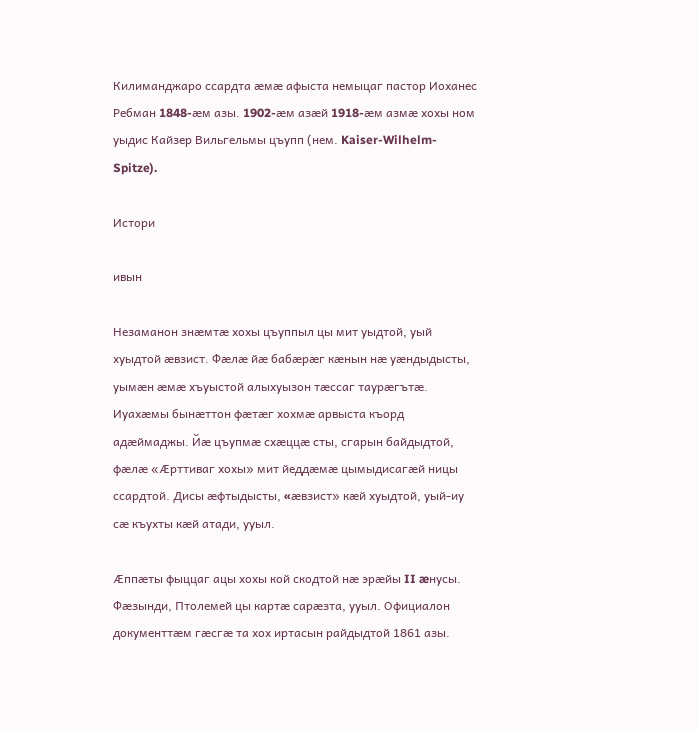Килиманджаро ссардта æмæ афыста немыцаг пастор Иоханес Ребман 1848-æм азы. 1902-æм азæй 1918-æм азмæ хохы ном уыдис Кайзер Вильгельмы цъупп (нем. Kaiser-Wilhelm-Spitze).

Истори

ивын

Незаманон знæмтæ хохы цъуппыл цы мит уыдтой, уый хуыдтой æвзист. Фæлæ йæ бабæрæг кæнын нæ уæндыдысты, уымæн æмæ хъуыстой алыхуызон тæссаг таурæгътæ. Иуахæмы бынæттон фæтæг хохмæ арвыста къорд адæймаджы. Йæ цъупмæ схæццæ сты, сгарын байдыдтой, фæлæ «Æрттиваг хохы» мит йеддæмæ цымыдисагæй ницы ссардтой. Дисы æфтыдысты, «æвзист» кæй хуыдтой, уый-иу сæ къухты кæй атади, ууыл.

Æппæты фыццаг ацы хохы кой скодтой нæ эрæйы II æнусы. Фæзынди, Птолемей цы картæ сарæзта, ууыл. Официалон документтæм гæсгæ та хох иртасын райдыдтой 1861 азы.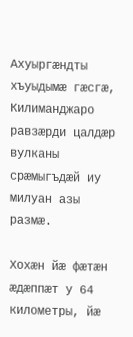Ахуыргæндты хъуыдымæ гæсгæ, Килиманджаро равзæрди цалдæр вулканы срæмыгъдæй иу милуан азы размæ.

Хохæн йæ фæтæн æдæппæт у 64 километры, йæ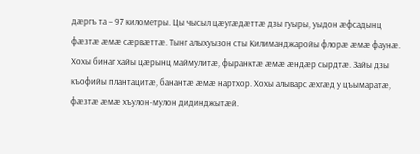дæргъ та – 97 километры. Цы чысыл цæугæдæттæ дзы гуыры, уыдон æфсадынц фæзтæ æмæ сæрвæттæ. Тынг алыхуызон сты Килиманджаройы флорæ æмæ фаунæ. Хохы бинаг хайы цæрынц маймулитæ, фыранктæ æмæ æндæр сырдтæ. Зайы дзы къофийы плантацитæ, банантæ æмæ нартхор. Хохы алыварс æхгæд у цъымаратæ, фæзтæ æмæ хъулон-мулон дидинджытæй.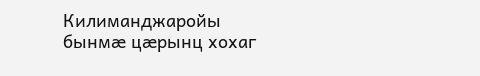Килиманджаройы бынмæ цæрынц хохаг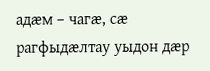адæм – чагæ, сæ рагфыдæлтау уыдон дæр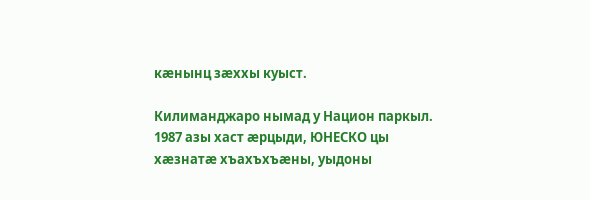кæнынц зæххы куыст.

Килиманджаро нымад у Национ паркыл. 1987 азы хаст æрцыди, ЮНЕСКО цы хæзнатæ хъахъхъæны, уыдоны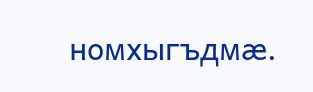номхыгъдмæ.